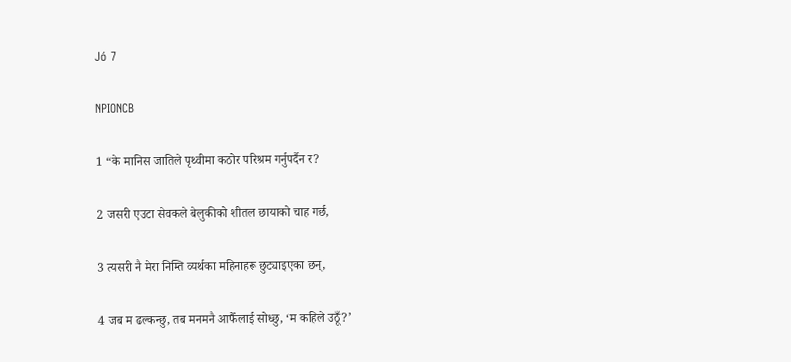Jó 7

NPIONCB

1 “के मानिस जातिले पृथ्वीमा कठोर परिश्रम गर्नुपर्दैन र?

2 जसरी एउटा सेवकले बेलुकीको शीतल छायाको चाह गर्छ,

3 त्यसरी नै मेरा निम्ति व्यर्थका महिनाहरू छुट्याइएका छन्,

4 जब म ढल्कन्छु, तब मनमनै आफैँलाई सोध्छु, ‘म कहिले उठूँ?’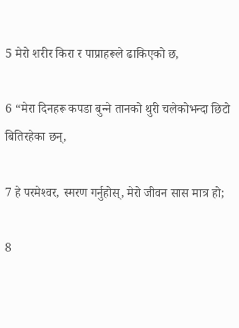5 मेरो शरीर किरा र पाप्राहरूले ढाकिएको छ,

6 “मेरा दिनहरू कपडा बुन्‍ने तानको थुरी चलेकोभन्दा छिटो बितिरहेका छन्,

7 हे परमेश्‍वर, स्मरण गर्नुहोस्, मेरो जीवन सास मात्र हो;

8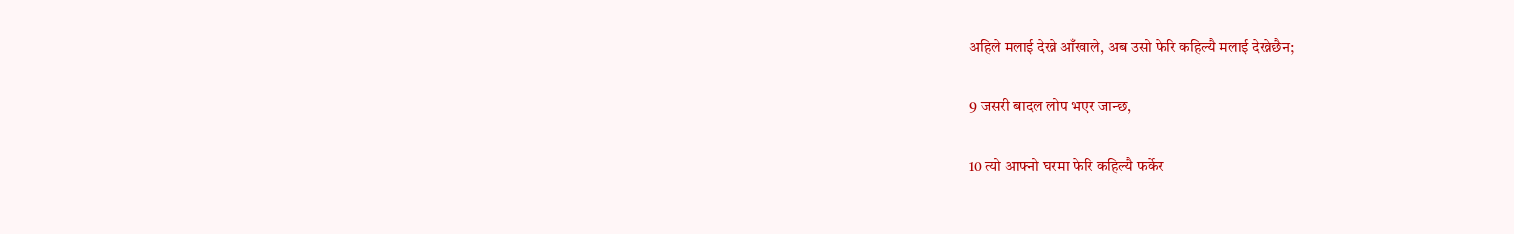अहिले मलाई देख्ने आँखाले, अब उसो फेरि कहिल्यै मलाई देख्नेछैन;

9 जसरी बादल लोप भएर जान्छ,

10 त्यो आफ्नो घरमा फेरि कहिल्यै फर्केर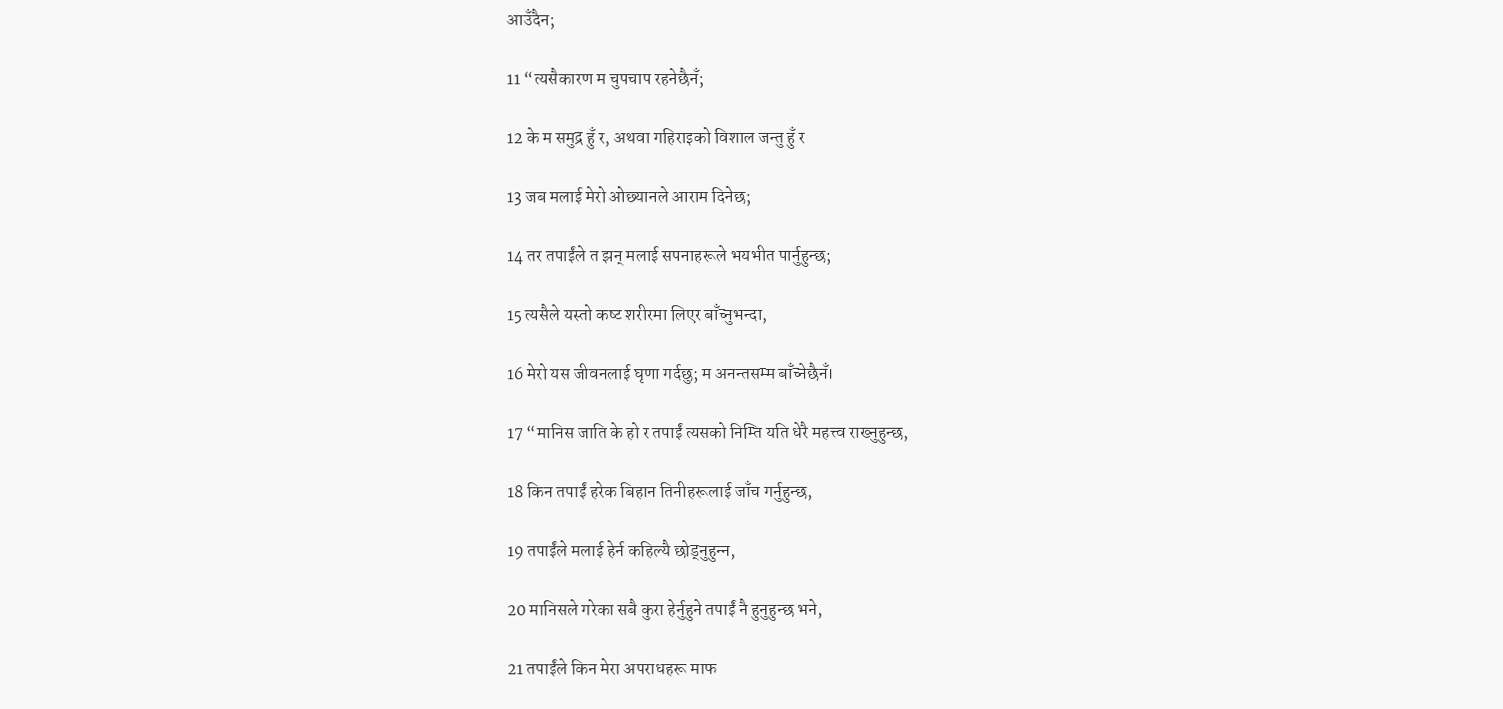आउँदैन;

11 “त्यसैकारण म चुपचाप रहनेछैनँ;

12 के म समुद्र हुँ र, अथवा गहिराइको विशाल जन्तु हुँ र

13 जब मलाई मेरो ओछ्यानले आराम दिनेछ;

14 तर तपाईंले त झन् मलाई सपनाहरूले भयभीत पार्नुहुन्छ;

15 त्यसैले यस्तो कष्‍ट शरीरमा लिएर बाँच्नुभन्दा,

16 मेरो यस जीवनलाई घृणा गर्दछु; म अनन्तसम्म बाँच्नेछैनँ।

17 “मानिस जाति के हो र तपाईं त्यसको निम्ति यति धेरै महत्त्व राख्नुहुन्छ,

18 किन तपाईं हरेक बिहान तिनीहरूलाई जाँच गर्नुहुन्छ,

19 तपाईंले मलाई हेर्न कहिल्यै छोड्नुहुन्‍न,

20 मानिसले गरेका सबै कुरा हेर्नुहुने तपाईं नै हुनुहुन्छ भने,

21 तपाईंले किन मेरा अपराधहरू माफ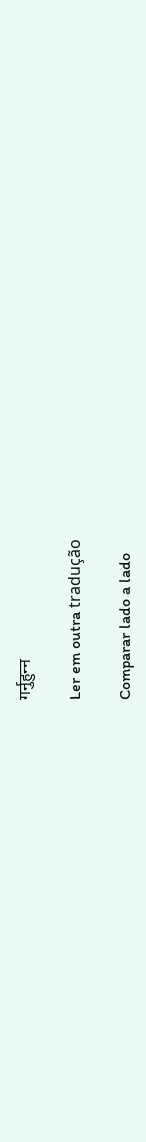गर्नुहुन्‍न

Ler em outra tradução

Comparar lado a lado